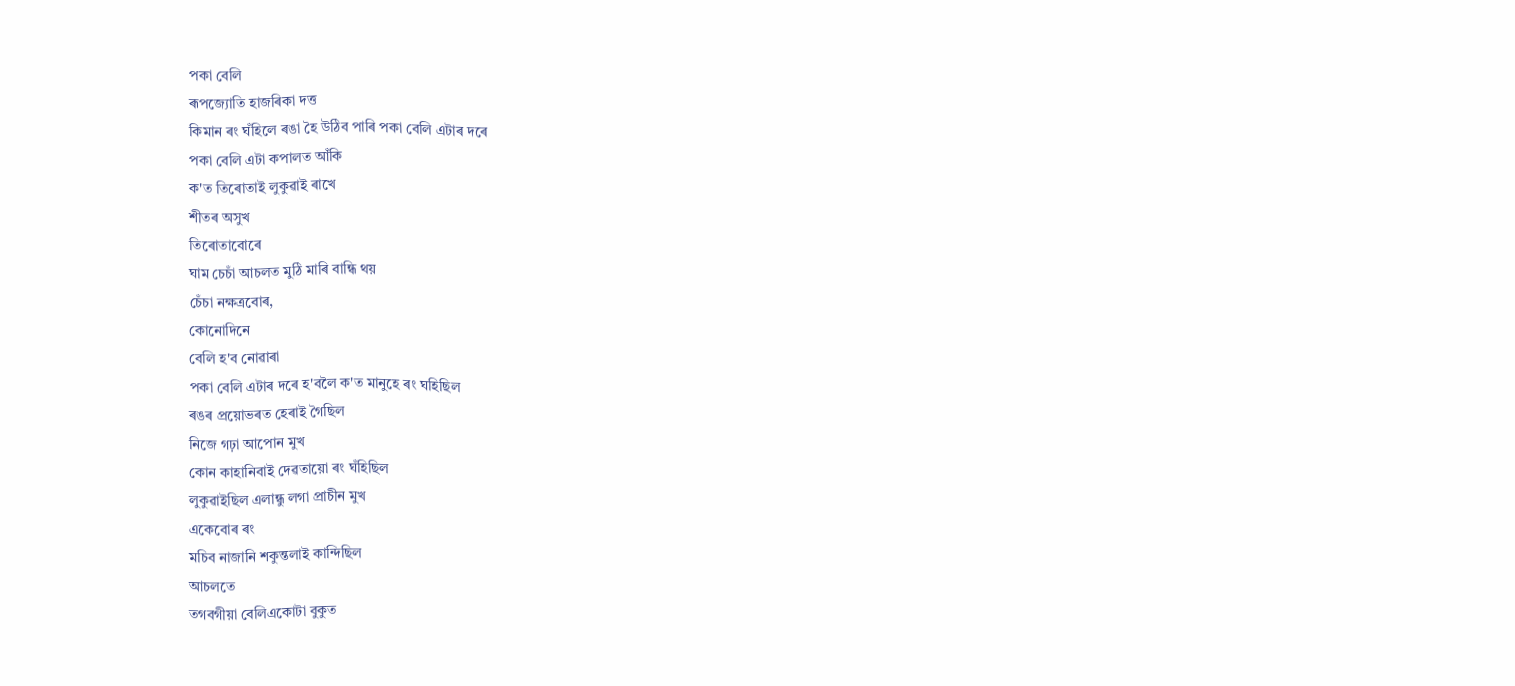পকা বেলি
ৰূপজ্যোতি হাজৰিকা দত্ত
কিমান ৰং ঘঁহিলে ৰঙা হৈ উঠিব পাৰি পকা বেলি এটাৰ দৰে
পকা বেলি এটা কপালত আঁকি
ক'ত তিৰোতাই লুকুৱাই ৰাখে
শীতৰ অসুখ
তিৰোতাবোৰে
ঘাম চেচাঁ আচলত মুঠি মাৰি বান্ধি থয়
চেঁচা নক্ষত্ৰবোৰ,
কোনোদিনে
বেলি হ'ব নোৱাৰা
পকা বেলি এটাৰ দৰে হ'বলৈ ক'ত মানুহে ৰং ঘহিছিল
ৰঙৰ প্ৰয়োভৰত হেৰাই গৈছিল
নিজে গঢ়া আপোন মুখ
কোন কাহানিবাই দেৱতায়ো ৰং ঘঁহিছিল
লুকুৱাইছিল এলান্ধু লগা প্ৰাচীন মুখ
একেবোৰ ৰং
মচিব নাজানি শকুন্তলাই কান্দিছিল
আচলতে
তগবগীয়া বেলিএকোটা বুকুত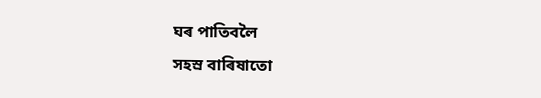ঘৰ পাতিবলৈ
সহস্ৰ বাৰিষাতো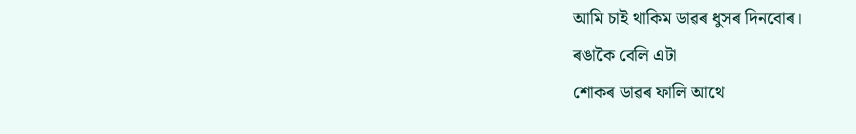আমি চাই থাকিম ডাৱৰ ধুসৰ দিনবোৰ।
ৰঙাকৈ বেলি এটা
শোকৰ ডাৱৰ ফালি আথে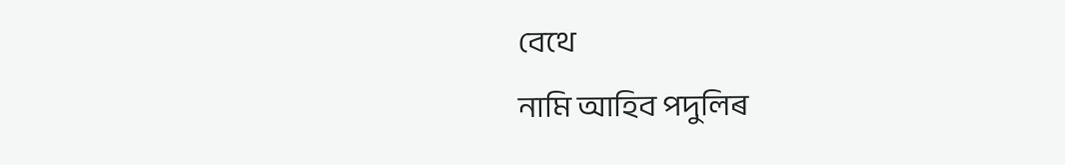বেথে
নামি আহিব পদুলিৰ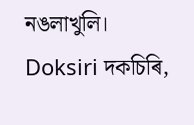নঙলাখুলি।
Doksiri দকচিৰি,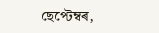ছেপ্টেম্বৰ,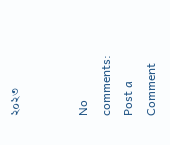২০২৩


No comments:
Post a Comment